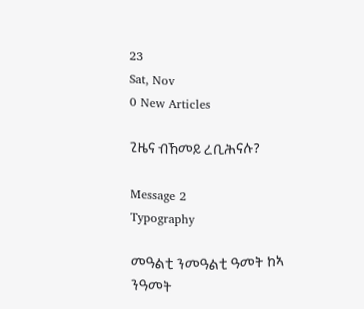23
Sat, Nov
0 New Articles

ጊዜና ብኸመይ ረቢሕናሉ?

Message 2
Typography

መዓልቲ ንመዓልቲ ዓመት ከኣ ንዓመት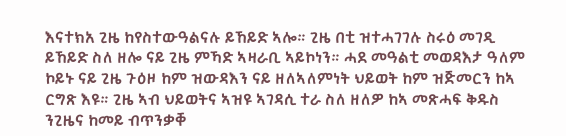እናተክአ ጊዜ ከየስተውዓልናሉ ይኸይድ ኣሎ። ጊዜ በቲ ዝተሓገገሉ ስሩዕ መገዲ ይኸይድ ስለ ዘሎ ናይ ጊዜ ምኻድ ኣዛራቢ ኣይኮነን። ሓደ መዓልቲ መወዳእታ ዓለም ኮይኑ ናይ ጊዜ ጉዕዞ ከም ዝውዳእን ናይ ዘለኣለምነት ህይወት ከም ዝጅመርን ከኣ ርግጽ እዩ። ጊዜ ኣብ ህይወትና ኣዝዩ ኣገዳሲ ተራ ስለ ዘለዎ ከኣ መጽሓፍ ቅዱስ ንጊዜና ከመይ ብጥንቃቐ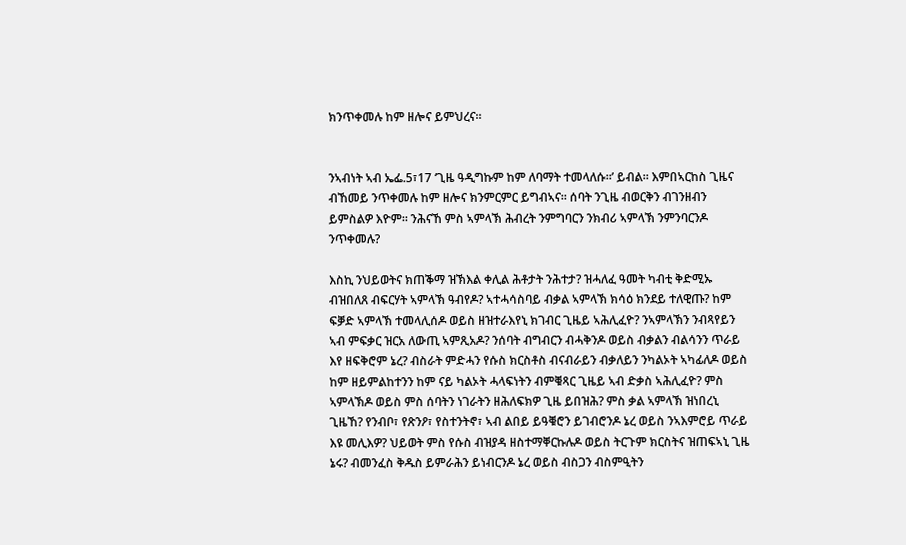ክንጥቀመሉ ከም ዘሎና ይምህረና።


ንኣብነት ኣብ ኤፌ.5፣17 ‘ጊዜ ዓዲግኩም ከም ለባማት ተመላለሱ።’ ይብል። እምበኣርከስ ጊዜና ብኸመይ ንጥቀመሉ ከም ዘሎና ክንምርምር ይግብኣና። ሰባት ንጊዜ ብወርቅን ብገንዘብን ይምስልዎ እዮም። ንሕናኸ ምስ ኣምላኽ ሕብረት ንምግባርን ንክብሪ ኣምላኽ ንምንባርንዶ ንጥቀመሉ?

እስኪ ንህይወትና ክጠቕማ ዝኽእል ቀሊል ሕቶታት ንሕተታ? ዝሓለፈ ዓመት ካብቲ ቅድሚኡ ብዝበለጸ ብፍርሃት ኣምላኽ ዓብየዶ? ኣተሓሳስባይ ብቃል ኣምላኽ ክሳዕ ክንደይ ተለዊጡ? ከም ፍቓድ ኣምላኽ ተመላሊሰዶ ወይስ ዘዝተራእየኒ ክገብር ጊዜይ ኣሕሊፈዮ? ንኣምላኽን ንብጻየይን ኣብ ምፍቃር ዝርአ ለውጢ ኣምጺአዶ? ንሰባት ብግብርን ብሓቅንዶ ወይስ ብቃልን ብልሳንን ጥራይ እየ ዘፍቅሮም ኔረ? ብስራት ምድሓን የሱስ ክርስቶስ ብናብራይን ብቃለይን ንካልኦት ኣካፊለዶ ወይስ ከም ዘይምልከተንን ከም ናይ ካልኦት ሓላፍነትን ብምቑጻር ጊዜይ ኣብ ድቃስ ኣሕሊፈዮ? ምስ ኣምላኽዶ ወይስ ምስ ሰባትን ነገራትን ዘሕለፍክዎ ጊዜ ይበዝሕ? ምስ ቃል ኣምላኽ ዝነበረኒ ጊዜኸ? የንብቦ፣ የጽንዖ፣ የስተንትኖ፣ ኣብ ልበይ ይዓቑሮን ይገብሮንዶ ኔረ ወይስ ንኣእምሮይ ጥራይ እዩ መሊእዎ? ህይወት ምስ የሱስ ብዝያዳ ዘስተማቐርኩሉዶ ወይስ ትርጉም ክርስትና ዝጠፍኣኒ ጊዜ ኔሩ? ብመንፈስ ቅዱስ ይምራሕን ይነብርንዶ ኔረ ወይስ ብስጋን ብስምዒትን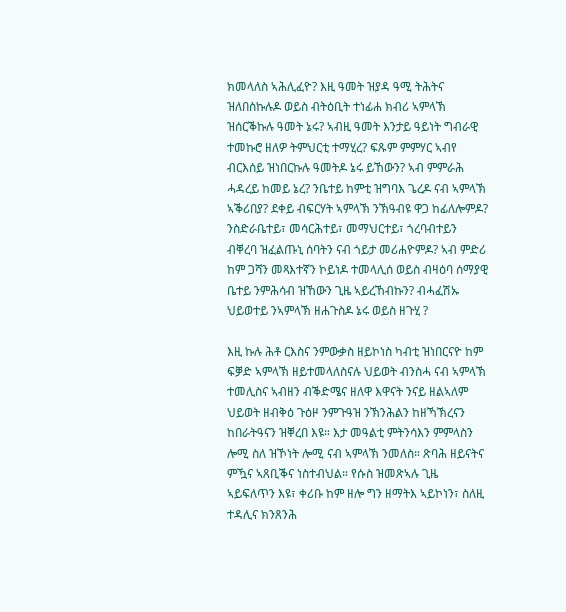ክመላለስ ኣሕሊፈዮ? እዚ ዓመት ዝያዳ ዓሚ ትሕትና ዝለበስኩሉዶ ወይስ ብትዕቢት ተነፊሐ ክብሪ ኣምላኽ ዝሰርቕኩሉ ዓመት ኔሩ? ኣብዚ ዓመት እንታይ ዓይነት ግብራዊ ተመኩሮ ዘለዎ ትምህርቲ ተማሂረ? ፍጹም ምምሃር ኣብየ ብርእሰይ ዝነበርኩሉ ዓመትዶ ኔሩ ይኸውን? ኣብ ምምራሕ ሓዳረይ ከመይ ኔረ? ንቤተይ ከምቲ ዝግባእ ጌረዶ ናብ ኣምላኽ ኣቕሪበያ? ደቀይ ብፍርሃት ኣምላኽ ንኽዓብዩ ዋጋ ከፊለሎምዶ? ንስድራቤተይ፣ መሳርሕተይ፣ መማህርተይ፣ ጎረባብተይን ብቐረባ ዝፈልጡኒ ሰባትን ናብ ጎይታ መሪሐዮምዶ? ኣብ ምድሪ ከም ጋሻን መጻእተኛን ኮይነዶ ተመላሊሰ ወይስ ብዛዕባ ሰማያዊ ቤተይ ንምሕሳብ ዝኸውን ጊዜ ኣይረኸብኩን? ብሓፈሽኡ ህይወተይ ንኣምላኽ ዘሐጉስዶ ኔሩ ወይስ ዘጉሂ ?

እዚ ኩሉ ሕቶ ርእስና ንምውቃስ ዘይኮነስ ካብቲ ዝነበርናዮ ከም ፍቓድ ኣምላኽ ዘይተመላለስናሉ ህይወት ብንስሓ ናብ ኣምላኽ ተመሊስና ኣብዘን ብቕድሜና ዘለዋ እዋናት ንናይ ዘልኣለም ህይወት ዘብቅዕ ጉዕዞ ንምጉዓዝ ንኽንሕልን ከዘኻኽረናን ከበራትዓናን ዝቐረበ እዩ። እታ መዓልቲ ምትንሳእን ምምላስን ሎሚ ስለ ዝኾነት ሎሚ ናብ ኣምላኽ ንመለስ። ጽባሕ ዘይናትና ምዃና ኣጸቢቕና ነስተብህል። የሱስ ዝመጽኣሉ ጊዜ ኣይፍለጥን እዩ፣ ቀሪቡ ከም ዘሎ ግን ዘማትእ ኣይኮነን፣ ስለዚ ተዳሊና ክንጸንሕ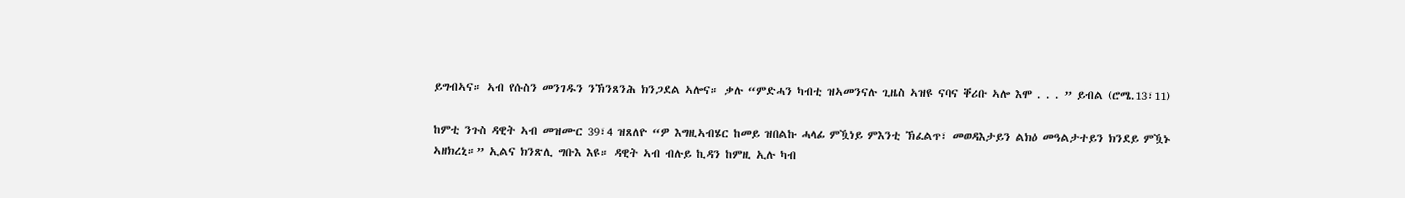ይግብኣና። ኣብ የሱስን መንገዱን ንኽንጸንሕ ክንጋደል ኣሎና። ቃሉ “ምድሓን ካብቲ ዝኣመንናሉ ጊዜስ ኣዝዩ ናባና ቐሪቡ ኣሎ እሞ . . . ” ይብል (ሮሜ.13፣11)

ከምቲ ንጉስ ዳዊት ኣብ መዝሙር 39፣4 ዝጸለዮ “ዎ እግዚኣብሄር ከመይ ዝበልኩ ሓላፊ ምዃነይ ምእንቲ ኽፈልጥ፣ መወዳእታይን ልክዕ መዓልታተይን ክንደይ ምዃኑ ኣዘክረኒ።” ኢልና ክንጽሊ ግቡእ እዩ። ዳዊት ኣብ ብሉይ ኪዳን ከምዚ ኢሉ ካብ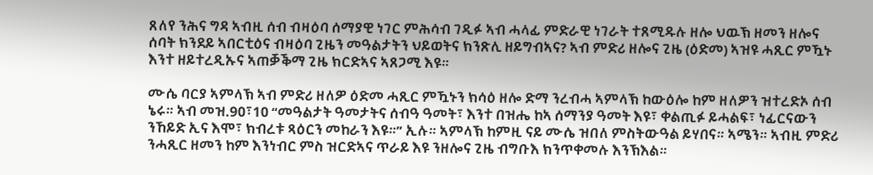ጸለየ ንሕና ግዳ ኣብዚ ሰብ ብዛዕባ ሰማያዊ ነገር ምሕሳብ ገዲፉ ኣብ ሓላፊ ምድራዊ ነገራት ተጸሚዱሉ ዘሎ ህዉኽ ዘመን ዘሎና ሰባት ክንደይ ኣበርቲዕና ብዛዕባ ጊዜን መዓልታትን ህይወትና ክንጽሊ ዘይግብኣና? ኣብ ምድሪ ዘሎና ጊዜ (ዕድመ) ኣዝዩ ሓጺር ምዃኑ እንተ ዘይተረዲኡና ኣጠቓቕማ ጊዜ ክርድኣና ኣጸጋሚ እዩ።

ሙሴ ባርያ ኣምላኽ ኣብ ምድሪ ዘለዎ ዕድመ ሓጺር ምዃኑን ክሳዕ ዘሎ ድማ ንረብሓ ኣምላኽ ከውዕሎ ከም ዘለዎን ዝተረድኦ ሰብ ኔሩ። ኣብ መዝ.90፣10 “መዓልታት ዓመታትና ሰብዓ ዓመት፣ እንተ በዝሔ ከኣ ሰማንያ ዓመት እዩ፣ ቀልጢፉ ይሓልፍ፣ ነፊርናውን ንኸይድ ኢና እሞ፣ ክብረቱ ጻዕርን መከራን እዩ።” ኢሉ። ኣምላኽ ከምዚ ናይ ሙሴ ዝበለ ምስትውዓል ይሃበና። ኣሜን። ኣብዚ ምድሪ ንሓጺር ዘመን ከም እንነብር ምስ ዝርድኣና ጥራይ እዩ ንዘሎና ጊዜ ብግቡእ ክንጥቀመሉ እንኽእል።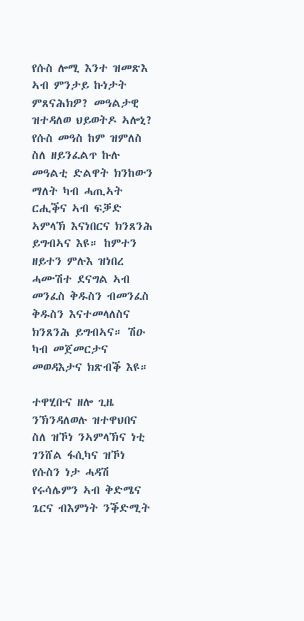የሱስ ሎሚ እንተ ዝመጽእ ኣብ ምንታይ ኩነታት ምጸናሕክዎ? መዓልታዊ ዝተዳለወ ህይወትዶ ኣሎኒ? የሱስ መዓስ ከም ዝምለስ ስለ ዘይንፈልጥ ኩሉ መዓልቲ ድልዋት ክንከውን ማለት ካብ ሓጢኣት ርሒቕና ኣብ ፍቓድ ኣምላኽ እናነበርና ክንጸንሕ ይግብኣና እዩ። ከምተን ዘይተን ምሉእ ዝነበረ ሓሙሽተ ደናግል ኣብ መንፈስ ቅዱስን ብመንፈስ ቅዱስን እናተመላለስና ክንጸንሕ ይግብኣና። ሽዑ ካብ መጀመርታና መወዳእታና ክጽብቕ እዩ።

ተዋሂቡና ዘሎ ጊዜ ንኽንዳለወሉ ዝተዋህበና ስለ ዝኾነ ንኣምላኽና ነቲ ገንሸል ፋሲካና ዝኾነ የሱስን ነታ ሓዳሽ የሩሳሌምን ኣብ ቅድሜና ጌርና ብእምነት ንቕድሚት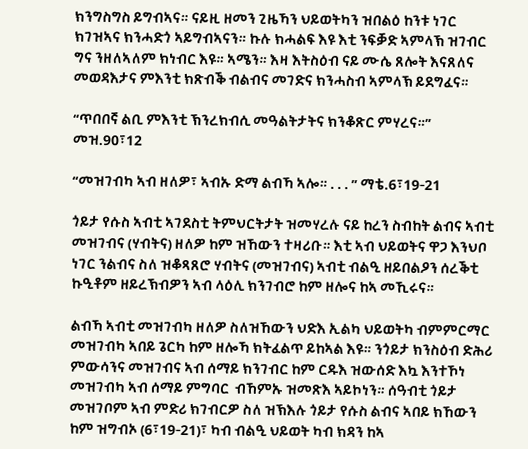ክንግስግስ ይግብኣና። ናይዚ ዘመን ጊዜኻን ህይወትካን ዝበልዕ ከንቱ ነገር ክገዝኣና ክንሓድጎ ኣይግብኣናን። ኩሉ ክሓልፍ እዩ እቲ ንፍቓድ ኣምላኽ ዝገብር ግና ንዘለኣለም ክነብር እዩ። ኣሜን። እዛ እትስዕብ ናይ ሙሴ ጸሎት እናጸለና መወዳእታና ምእንቲ ክጽብቕ ብልብና መገድና ክንሓስብ ኣምላኽ ይደግፈና።

“ጥበበኛ ልቢ ምእንቲ ኽንረክብሲ መዓልትታትና ክንቆጽር ምሃረና።” መዝ.90፣12

“መዝገብካ ኣብ ዘለዎ፣ ኣብኡ ድማ ልብኻ ኣሎ። . . . ” ማቴ.6፣19-21

ጎይታ የሱስ ኣብቲ ኣገደስቲ ትምህርትታት ዝመሃረሉ ናይ ከረን ስብከት ልብና ኣብቲ መዝገብና (ሃብትና) ዘለዎ ከም ዝኸውን ተዛሪቡ። እቲ ኣብ ህይወትና ዋጋ እንህቦ ነገር ንልብና ስለ ዝቆጻጸሮ ሃብትና (መዝገብና) ኣብቲ ብልዒ ዘይበልዖን ሰረቕቲ ኩዒቶም ዘይረኽብዎን ኣብ ላዕሊ ክንገብሮ ከም ዘሎና ከኣ መኺሩና።

ልብኻ ኣብቲ መዝገብካ ዘለዎ ስለዝኸውን ህድእ ኢልካ ህይወትካ ብምምርማር መዝገብካ ኣበይ ጌርካ ከም ዘሎኻ ክትፈልጥ ይከኣል እዩ። ንጎይታ ክንስዕብ ድሕሪ ምውሳንና መዝገብና ኣብ ሰማይ ክንገብር ከም ርዱእ ዝውሰድ እኳ እንተኾነ መዝገብካ ኣብ ሰማይ ምግባር  ብኸምኡ ዝመጽእ ኣይኮነን። ሰዓብቲ ጎይታ መዝገቦም ኣብ ምድሪ ክገብርዎ ስለ ዝኽእሉ ጎይታ የሱስ ልብና ኣበይ ክኸውን ከም ዝግብኦ (6፣19-21)፣ ካብ ብልዒ ህይወት ካብ ክዳን ከኣ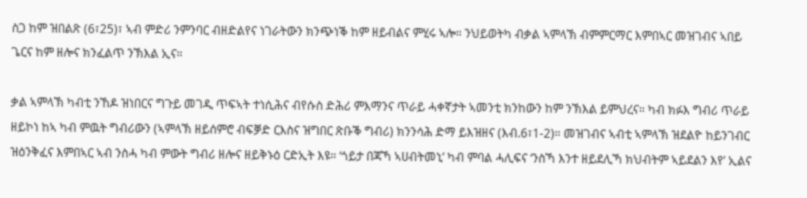ስጋ ከም ዝበልጽ (6፣25)፣ ኣብ ምድሪ ንምንባር ብዘድልየና ነገራትውን ክንጭነቕ ከም ዘይብልና ምሂሩ ኣሎ። ንህይወትካ ብቃል ኣምላኽ ብምምርማር እምበኣር መዝገብና ኣበይ ጌርና ከም ዘሎና ክንፈልጥ ንኽእል ኢና።

ቃል ኣምላኽ ካብቲ ንኸዶ ዝነበርና ግጉይ መገዲ ጥፍኣት ተነሲሕና ብየሱስ ድሕሪ ምእማንና ጥራይ ሓቀኛታት ኣመንቲ ክንከውን ከም ንኽእል ይምህረና። ካብ ክፉእ ግብሪ ጥራይ ዘይኮነ ከኣ ካብ ምዉት ግብሪውን (ኣምላኽ ዘይሰምሮ ብፍቓድ ርእስና ዝግበር ጽቡቕ ግብሪ) ክንንሳሕ ድማ ይእዝዘና (እብ.6፣1-2)። መዝገብና ኣብቲ ኣምላኽ ዝደልዮ ከይንገብር ዝዕንቅፈና እምበኣር ኣብ ንስሓ ካብ ምውት ግብሪ ዘሎና ዘይቅኑዕ ርድኢት እዩ። ‘ጎይታ በጃኻ ኣሀብትመኒ’ ካብ ምባል ሓሊፍና ‘ንስኻ እንተ ዘይደሊኻ ክህብትም ኣይደልን እየ’ ኢልና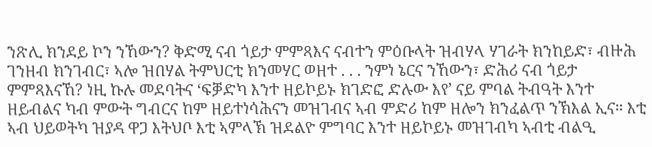ንጽሊ ክንደይ ኮን ንኸውን? ቅድሚ ናብ ጎይታ ምምጻእና ናብተን ምዕቡላት ዝብሃላ ሃገራት ክንከይድ፣ ብዙሕ ገንዘብ ክንገብር፣ ኣሎ ዝበሃል ትምህርቲ ክንመሃር ወዘተ . . . ንምነ ኔርና ንኸውን፣ ድሕሪ ናብ ጎይታ ምምጻእናኸ? ነዚ ኩሉ መደባትና ‘ፍቓድካ እንተ ዘይኮይኑ ክገድፎ ድሉው እየ’ ናይ ምባል ትብዓት እንተ ዘይብልና ካብ ምውት ግብርና ከም ዘይተነሳሕናን መዝገብና ኣብ ምድሪ ከም ዘሎን ክንፈልጥ ንኽእል ኢና። እቲ ኣብ ህይወትካ ዝያዳ ዋጋ እትህቦ እቲ ኣምላኽ ዝደልዮ ምግባር እንተ ዘይኮይኑ መዝገብካ ኣብቲ ብልዒ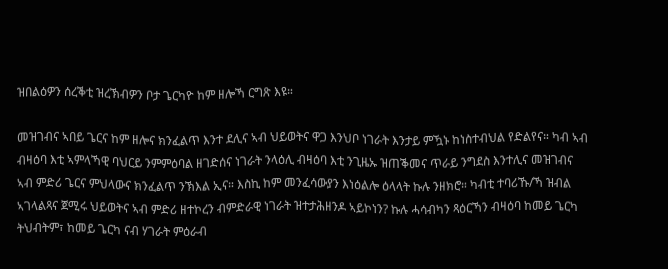ዝበልዕዎን ሰረቕቲ ዝረኽብዎን ቦታ ጌርካዮ ከም ዘሎኻ ርግጽ እዩ።

መዝገብና ኣበይ ጌርና ከም ዘሎና ክንፈልጥ እንተ ደሊና ኣብ ህይወትና ዋጋ እንህቦ ነገራት እንታይ ምዃኑ ከነስተብህል የድልየና። ካብ ኣብ ብዛዕባ እቲ ኣምላኻዊ ባህርይ ንምምዕባል ዘገድሰና ነገራት ንላዕሊ ብዛዕባ እቲ ንጊዜኡ ዝጠቕመና ጥራይ ንግደስ እንተሊና መዝገብና ኣብ ምድሪ ጌርና ምህላውና ክንፈልጥ ንኽእል ኢና። እስኪ ከም መንፈሳውያን እነዕልሎ ዕላላት ኩሉ ንዘክሮ። ካብቲ ተባሪኹ/ኻ ዝብል ኣገላልጻና ጀሚሩ ህይወትና ኣብ ምድሪ ዘተኮረን ብምድራዊ ነገራት ዝተታሕዘንዶ ኣይኮነን? ኩሉ ሓሳብካን ጻዕርኻን ብዛዕባ ከመይ ጌርካ ትህብትም፣ ከመይ ጌርካ ናብ ሃገራት ምዕራብ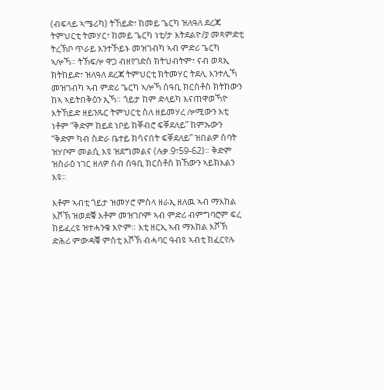(ብፍላይ ኣሜሪካ) ትኸይድ፣ ከመይ ጌርካ ዝለዓለ ደረጃ ትምህርቲ ትመሃር፣ ከመይ ጌርካ ነቲ/ታ እትደልዮ/ያ መጻምድቲ ትረኽቦ ጥራይ እንተኾይኑ መዝገብካ ኣብ ምድሪ ጌርካ ኣሎኻ። ትኸፍሎ ዋጋ ብዘየገድስ ክትህብትም፣ ናብ ወጻኢ ክትከይድ፣ ዝለዓለ ደረጃ ትምህርቲ ክትመሃር ትደሊ እንተሊኻ መዝገብካ ኣብ ምድሪ ጌርካ ኣሎኻ ሰዓቢ ክርስቶስ ክትከውን ከኣ ኣይትበቅዕን ኢኻ። ጎይታ ከም ድላይካ እናጠዋወኻዮ እትኸይድ ዘይንጹር ትምህርቲ ስለ ዘይመሃረ ሎሚውን እቲ ነቶም “ቅድም ከይደ ነቦይ ክቐብሮ ፍቐደለይ” ከምኡውን “ቅድም ካብ ስድራ ቤተይ ክሳናበት ፍቐደለይ” ዝበልዎ ሰባት ዝሃቦም መልሲ እዩ ዝደግመልና (ሉቃ.9፣59-62)። ቅድም ዝስራዕ ነገር ዘለዎ ሰብ ሰዓቢ ክርስቶስ ክኸውን ኣይክእልን እዩ።

እቶም ኣብቲ ጎይታ ዝመሃሮ ምስላ ዘራኢ ዘለዉ ኣብ ማእከል እሾኽ ዝወደቑ እቶም መዝገቦም ኣብ ምድሪ ብምግባሮም ፍረ ከይፈረዩ ዝተሓንቁ እዮም። እቲ ዘርኢ ኣብ ማእከል እሾኽ ድሕሪ ምውዳቑ ምስቲ እሾኽ ብሓባር ዓብዩ ኣብቲ ክፈርየሉ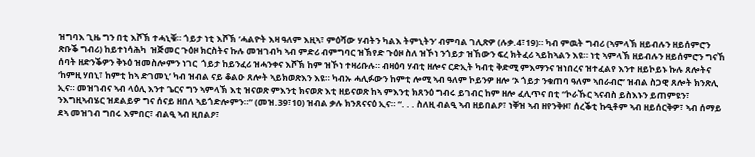ዝግባእ ጊዜ ግን በቲ እሾኽ ተሓኒቑ። ጎይታ ነቲ እሾኽ ‘ሓልዮት እዛ ዓለም እዚኣ፣ ምዕሻው ሃብትን ካልእ ትምኒትን’ ብምባል ገሊጽዎ (ሉቃ.4፣19)። ካብ ምዉት ግብሪ (ኣምላኽ ዘይብሉን ዘይሰምሮን ጽቡቕ ግብሪ) ከይተነሳሕካ  ዝጅመር ጉዕዞ ክርስትና ኩሉ መዝገብካ ኣብ ምድሪ ብምግባር ዝኽየድ ጉዕዞ ስለ ዝኾነ ንጎይታ ዝኸውን ፍረ ክትፈሪ ኣይከኣልን እዩ። ነቲ ኣምላኽ ዘይብሉን ዘይሰምሮን ግናኸ ሰባት ዘድንቕዎን ቅኑዕ ዝመስሎምን ነገር  ጎይታ ከይንፈሪ ዝሓንቀና እሾኽ ከም ዝኾነ ተዛሪቡሉ። ብዛዕባ ሃብቲ ዘሎና ርድኢት ካብቲ ቅድሚ ምእማንና ዝነበረና ዝተፈልየ እንተ ዘይኮይኑ ኩሉ ጸሎትና ‘ከምዚ ሃበኒ፣ ከምቲ ከኣ ድገመኒ’ ካብ ዝብል ናይ ቆልዑ ጸሎት ኣይክወጽእን እዩ። ካብኡ ሓሊፉውን ከምቲ ሎሚ ኣብ ዓለም ኮይንዎ ዘሎ ‘ኦ ጎይታ ንቁጠባ ዓለም ኣበራብሮ’ ዝብል ስጋዊ ጸሎት ክንጽሊ ኢና። መዝገብና ኣብ ላዕሊ እንተ ጌርና ግን ኣምላኽ እቲ ዝናወጽ ምእንቲ ክናወጽ እቲ ዘይናወጽ ከኣ ምእንቲ ክጸንዕ ግብሩ ይገብር ከም ዘሎ ፈሊጥና በቲ “ኮራኹር ኣናብስ ይስእኑን ይጠምዩን፣ ንእግዚኣብሄር ዝደልይዎ ግና ሰናይ ዘበለ ኣይጎድሎምን።” (መዝ.39፣10) ዝብል ቃሉ ክንጸናናዕ ኢና። “. . . ስለዚ ብልዒ ኣብ ዘይበልዖ፣ ነቐዝ ኣብ ዘየንቅዞ፣ ሰረቕቲ ኩዒቶም ኣብ ዘይሰርቅዎ፣ ኣብ ሰማይ ደኣ መዝገብ ግበሩ እምበር፣ ብልዒ ኣብ ዚበልዖ፣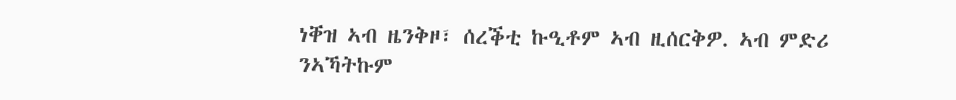ነቐዝ ኣብ ዜንቅዞ፣ ሰረቕቲ ኩዒቶም ኣብ ዚሰርቅዎ. ኣብ ምድሪ ንኣኻትኩም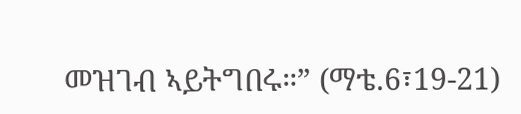መዝገብ ኣይትግበሩ።” (ማቴ.6፣19-21)